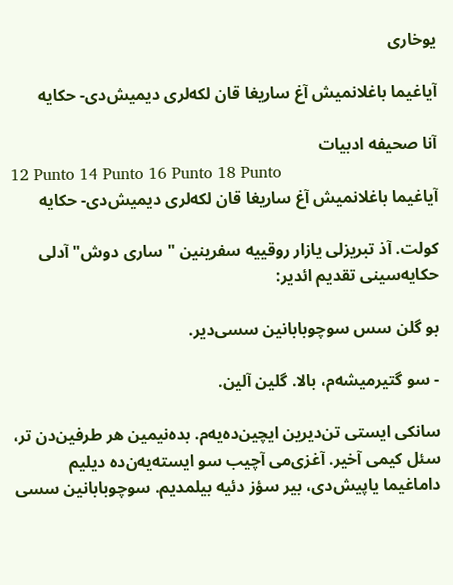یوخاری

آیاغیما باغلانمیش آغ ساریغا قان لکه‌لری دیمیش‌دی- حکایه‌

آنا صحیفه ادبیات
12 Punto 14 Punto 16 Punto 18 Punto
آیاغیما باغلانمیش آغ ساریغا قان لکه‌لری دیمیش‌دی- حکایه‌

کولت. آذ تبریزلی یازار روقییه سفرینین "ساری دوش" آدلی حکایه‌سینی تقدیم ائدیر:

بو گلن سس سوچوبابانین سسی‌دیر.

- سو گتیرمیشه‌م، بالا. گلین آلین.

سانکی ایستی تن‌دیرین ایچین‌ده‌یه‌م. بده‌نیمین هر طرفین‌دن تر، سئل کیمی آخیر. آغزی‌می آچیب سو ایسته‌یه‌ن‌ده دیلیم داماغیما یاپیش‌دی، بیر سؤز دئیه بیلمدیم. سوچوبابانین سسی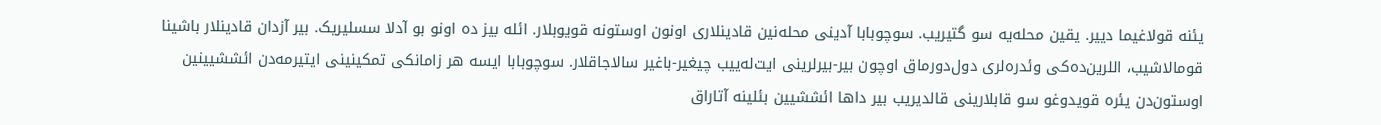یئنه قولاغیما دییر. یقین محله‌یه سو گتیریب. سوچوبابا آدینی محله‌نین قادینلاری اونون اوستونه قویوبلار. ائله بیز ده اونو بو آدلا سسلیریک. بیر آزدان قادینلار باشینا قومالاشیب، اللرین‌ده‌کی وئدره‌لری دول‌دورماق اوچون بیر-بیرلرینی ایت‌له‌ییب چیغیر-باغیر سالاجاقلار. سوچوبابا ایسه هر زامانکی تمکینینی ایتیرمه‌دن ائششیینین اوستون‌دن یئره قویدوغو سو قابلارینی قالدیریب بیر داها ائششیین بئلینه آتاراق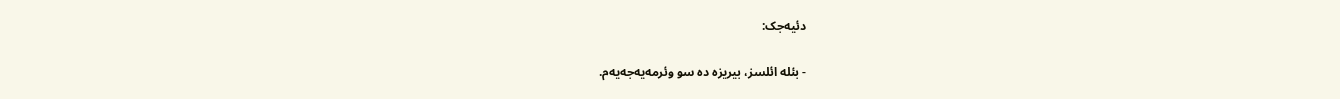دئیه‌جک:

- بئله ائلسز، بیریزه ده سو وئرمه‌یه‌جه‌یه‌م.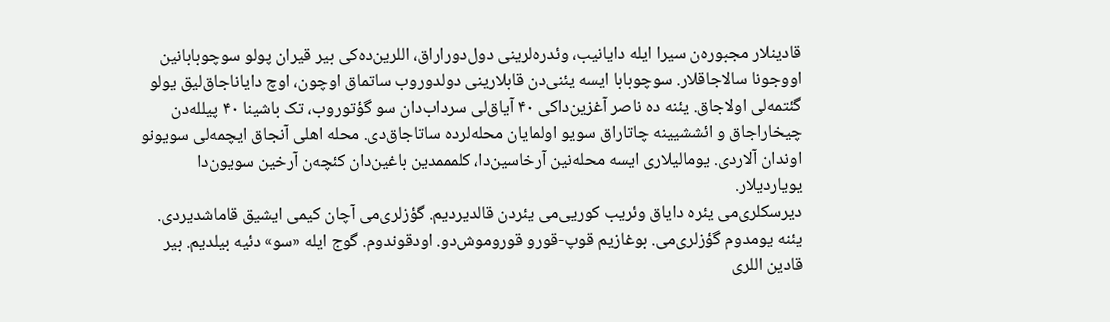قادینلار مجبوره‌ن سیرا ایله دایانیب، وئدره‌لرینی دول‌دوراراق، اللرین‌ده‌کی بیر قیران پولو سوچوبابانین اووجونا سالاجاقلار. سوچوبابا ایسه یئنی‌دن قابلارینی دولدوروب ساتماق اوچون، اوچ دایاناجاق‌لیق یولو گئتمه‌لی اولاجاق. یئنه ده ناصر آغزین‌داکی ۴۰ آیاق‌لی سرداب‌دان سو گؤتوروب، تک باشینا ۴۰ پیلله‌دن چیخاراجاق و ائششیینه چاتاراق سویو اولمایان محله‌لرده ساتاجاق‌دی. محله اهلی آنجاق ایچمه‌لی سویونو اوندان آلاردی. یومالیلاری ایسه محله‌نین آرخاسین‌دا، کلمممدین باغین‌دان کئچه‌ن آرخین سویون‌دا یویاردیلار.
دیرسکلری‌می یئره دایاق وئریب کوریی‌می یئردن قالدیردیم. گؤزلری‌می آچان کیمی ایشیق قاماشدیردی. یئنه یومدوم گؤزلری‌می. بوغازیم قوپ-قورو قوروموش‌دو. اودقوندوم. گوج ایله «سو» دئیه بیلدیم. بیر قادین اللری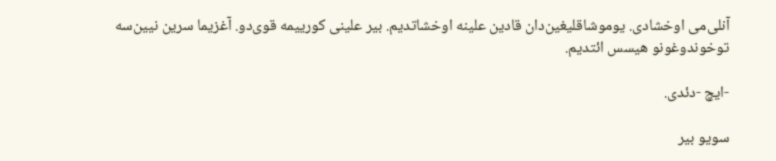آنلی‌می اوخشادی. یوموشاقلیغین‌دان قادین علینه اوخشاتدیم. بیر علینی کورییمه قوی‌دو. آغزیما سرین نیین‌سه توخوندوغونو هیسس ائتدیم.

-ایچ -دئدی.

سویو بیر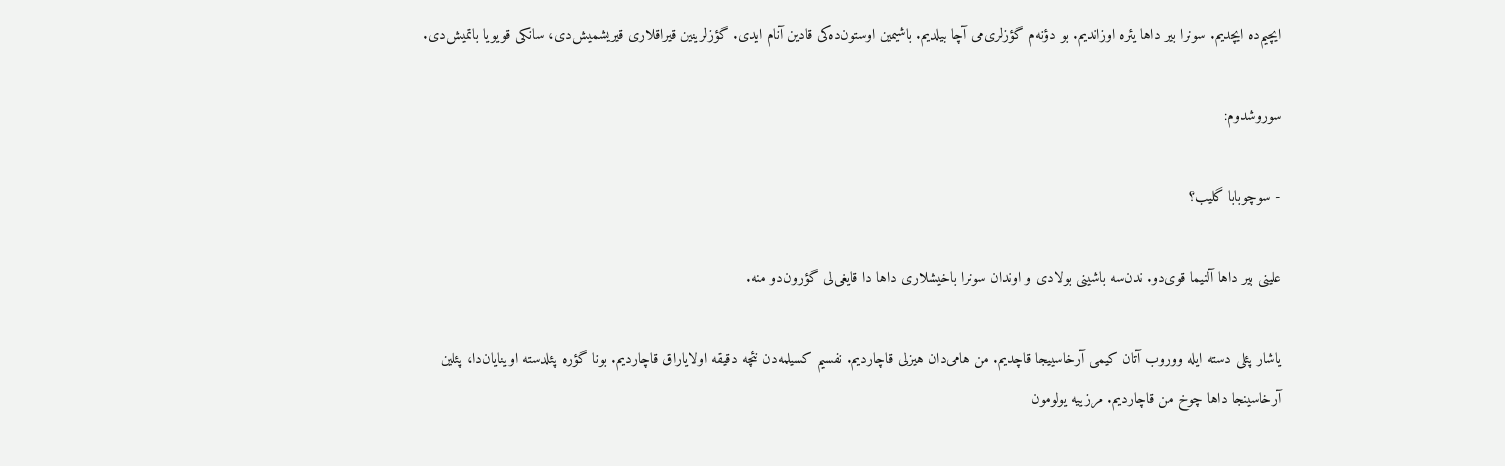ایچیم‌ده ایچدیم. سونرا بیر داها یئره اوزاندیم. بو دؤنه‌م گؤزلری‌می آچا بیلدیم. باشیمین اوستون‌ده‌کی قادین آنام ایدی. گؤزلرینین قیراقلاری قیریشمیش‌دی، سانکی قویویا باتمیش‌دی.

سوروشدوم:

- سوچوبابا گلیب؟

علینی بیر داها آلنیما قوی‌دو. ندن‌سه باشینی بولادی و اوندان سونرا باخیشلاری داها دا قایغی‌لی گؤرون‌دو منه.

یاشار پئلی دسته ایله ووروب آتان کیمی آرخاسییجا قاچدیم. من هامی‌دان هیزلی قاچاردیم. نفسیم کسیلمه‌دن نئچه دقیقه اولایاراق قاچاردیم. بونا گؤره پئلدسته اوینایان‌دا، پئلین آرخاسینجا داها چوخ من قاچاردیم. مرزییه یولومون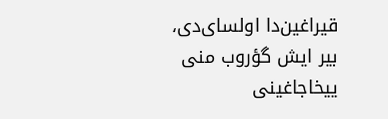قیراغین‌دا اولسای‌دی، بیر ایش گؤروب منی ییخاجاغینی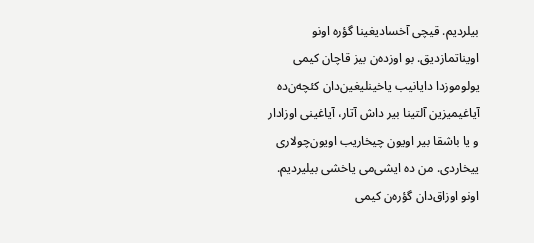بیلردیم. قیچی آخسادیغینا گؤره اونو اویناتمازدیق. بو اوزده‌ن بیز قاچان کیمی یولوموزدا دایانیب یاخینلیغین‌دان کئچه‌ن‌ده آیاغیمیزین آلتینا بیر داش آتار، آیاغینی اوزادار و یا باشقا بیر اویون چیخاریب اویون‌چولاری ییخاردی. من ده ایشی‌می یاخشی بیلیردیم. اونو اوزاق‌دان گؤره‌ن کیمی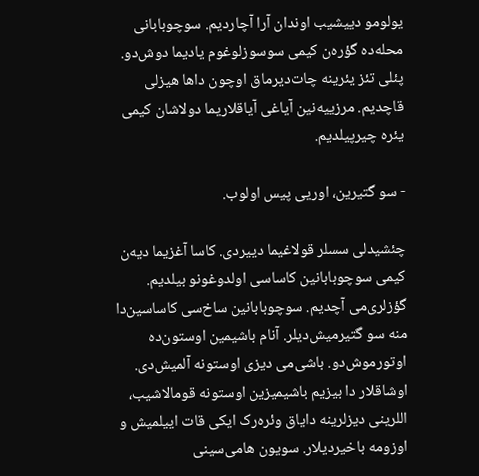یولومو دییشیب اوندان آرا آچاردیم. سوچوبابانی محله‌ده گؤره‌ن کیمی سوسوزلوغوم یادیما دوش‌دو. پئلی تئز یئرینه چات‌دیرماق اوچون داها هیزلی قاچدیم. مرزییه‌نین آیاغی آیاقلاریما دولاشان کیمی یئره چیرپیلدیم.

- سو گتیرین، اوریی پیس اولوب.

چئشیدلی سسلر قولاغیما دییردی. کاسا آغزیما دیه‌ن کیمی سوچوبابانین کاساسی اولدوغونو بیلدیم. گؤزلری‌می آچدیم. سوچوبابانین ساخ‌سی کاساسین‌دا منه سو گتیرمیش‌دیلر. آنام باشیمین اوستون‌ده اوتورموش‌دو. باشی‌می دیزی اوستونه آلمیش‌دی. اوشاقلار دا بیزیم باشیمیزین اوستونه قومالاشیب، اللرینی دیزلرینه دایاق وئره‌رک ایکی قات اییلمیش و اوزومه باخیردیلار. سویون هامی‌سینی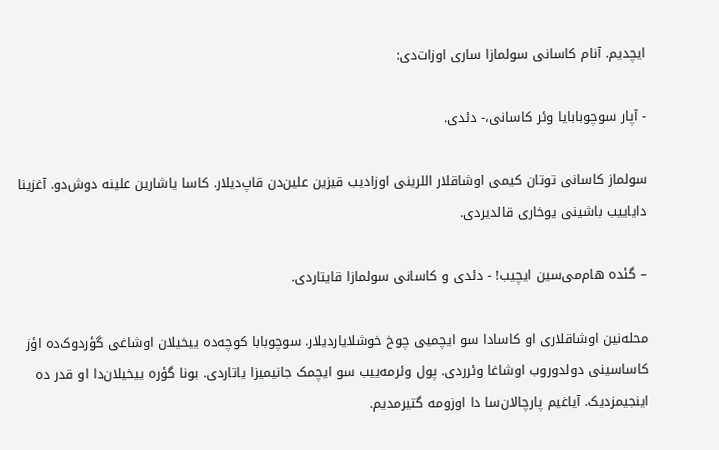ایچدیم. آنام کاسانی سولمازا ساری اوزات‌دی:

- آپار سوچوبابایا وئر کاسانی،- دئدی.

سولماز کاسانی توتان کیمی اوشاقلار اللرینی اوزادیب قیزین علین‌دن قاپ‌دیلار. کاسا یاشارین علینه دوش‌دو. آغزینا دایاییب باشینی یوخاری قالدیردی.

– گئده هام‌می‌سین ایچیب! - دئدی و کاسانی سولمازا قایتاردی.

محله‌نین اوشاقلاری او کاسادا سو ایچمیی چوخ خوشلایاردیلار. سوچوبابا کوچه‌ده ییخیلان اوشاغی گؤردوک‌ده اؤز کاساسینی دولدوروب اوشاغا وئرردی. پول وئرمه‌ییب سو ایچمک جانیمیزا یاتاردی. بونا گؤره ییخیلان‌دا او قدر ده اینجیمزدیک. آیاغیم پارچالان‌سا دا اوزومه گتیرمدیم.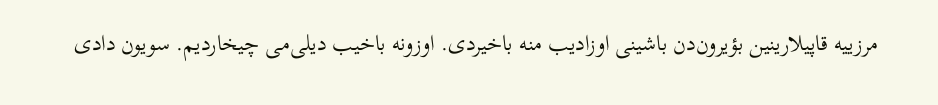مرزییه قاپیلارینین بؤیرون‌دن باشینی اوزادیب منه باخیردی. اوزونه باخیب دیلی‌می چیخاردیم. سویون دادی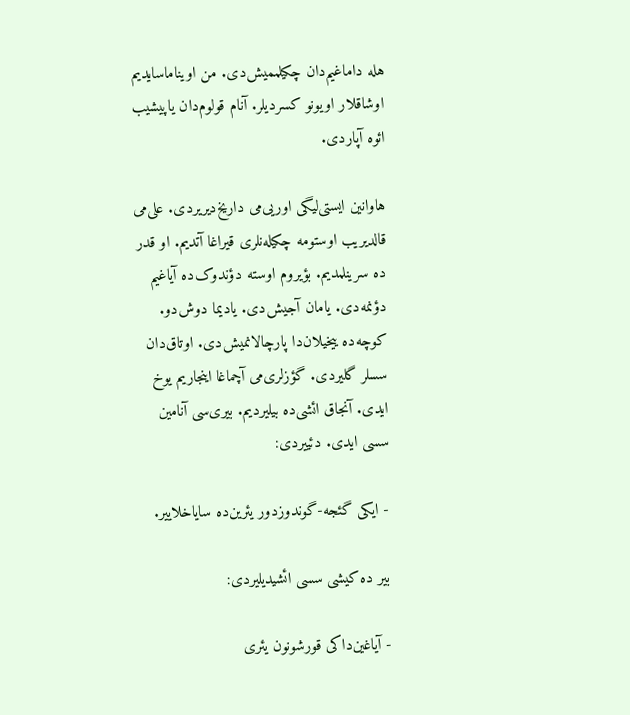هله داماغیم‌دان چکیلممیش‌دی. من اویناماسایدیم اوشاقلار اویونو کسردیلر. آنام قولوم‌دان یاپیشیب ائوه آپاردی.

هاوانین ایستی‌لیگی اوریی‌می داریخ‌دیریردی. علی‌می قالدیریب اوستومه چکیله‌نلری قیراغا آتدیم. او قدر ده سرینلمدیم. بؤیروم اوسته دؤندوک‌ده آیاغیم دؤنمه‌دی. یامان آجیش‌دی. یادیما دوش‌دو. کوچه‌ده ییخیلان‌دا پارچالانمیش‌دی. اوتاق‌دان سسلر گلیردی. گؤزلری‌می آچماغا اینجاریم یوخ ایدی. آنجاق ائشی‌ده بیلیردیم. بیری‌سی آنامین سسی ایدی. دئییردی:

- ایکی گئجه-گوندوزدور یئرین‌ده سایاخلاییر.

بیر ده کیشی سسی ائشیدیلیردی:

- آیاغین‌داکی قورشونون یئری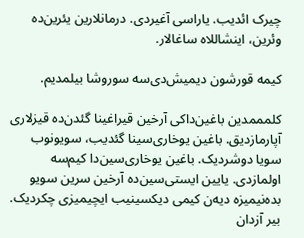چیرک ائدیب. یاراسی آغیردی. درمانلارین یئرین‌ده وئرین، اینشاللاه ساغالار.

کیمه قورشون دیمیش‌دی‌سه سوروشا بیلمدیم.

کلمممدین باغین‌داکی آرخین قیراغینا گئدن‌ده قیزلاری آپارمازدیق. باغین یوخاری‌سینا گئدیب، سویونوب سویا دوشردیک. باغین یوخاری‌سین‌دا کیم‌سه اولمازدی. یایین ایستی‌سین‌ده آرخین سرین سویو بده‌نیمیزه دیه‌ن کیمی دیکسینیب ایچیمیزی چکردیک. بیر آزدان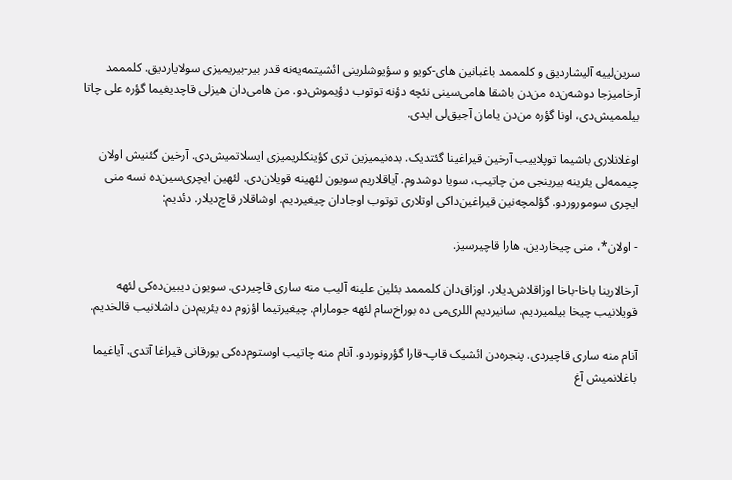سرین‌لییه آلیشاردیق و کلمممد باغبانین های-کویو و سؤیوشلرینی ائشیتمه‌یه‌نه قدر بیر-بیریمیزی سولایاردیق. کلمممد آرخامیزجا دوشه‌ن‌ده من‌دن باشقا هامی‌سینی نئچه دؤنه توتوب دؤیموش‌دو. من هامی‌دان هیزلی قاچدیغیما گؤره علی چاتا بیلممیش‌دی، اونا گؤره من‌دن یامان آجیق‌لی ایدی.

اوغلانلاری باشیما توپلاییب آرخین قیراغینا گئتدیک. بده‌نیمیزین تری کؤینکلریمیزی ایسلاتمیش‌دی. آرخین گئنیش اولان چیممه‌لی یئرینه بیرینجی من چاتیب، سویا دوشدوم. آیاقلاریم سویون لئهینه قویلان‌دی. لئهین ایچری‌سین‌ده نسه منی ایچری سوموروردو. گؤلمچه‌نین قیراغین‌داکی اوتلاری توتوب اوجادان چیغیردیم. اوشاقلار قاچ‌دیلار. دئدیم:

- اولان*، منی چیخاردین. هارا قاچیرسیز.

آرخالارینا باخا-باخا اوزاقلاش‌دیلار. اوزاق‌دان کلمممد بئلین علینه آلیب منه ساری قاچیردی. سویون دیبین‌ده‌کی لئهه قویلانیب چیخا بیلمیردیم. سانیردیم اللری‌می ده بوراخ‌سام لئهه جومارام. چیغیرتیما اؤزوم ده یئریم‌دن داشلانیب قالخدیم.

آنام منه ساری قاچیردی. پنجره‌دن ائشیک قاپ-قارا گؤرونوردو. آنام منه چاتیب اوستوم‌ده‌کی یورقانی قیراغا آتدی. آیاغیما باغلانمیش آغ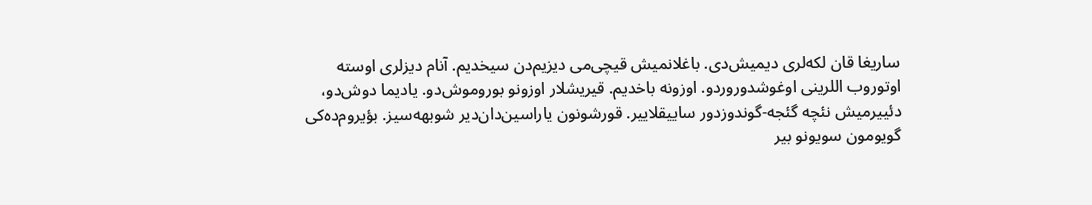ساریغا قان لکه‌لری دیمیش‌دی. باغلانمیش قیچی‌می دیزیم‌دن سیخدیم. آنام دیزلری اوسته اوتوروب اللرینی اوغوشدوروردو. اوزونه باخدیم. قیریشلار اوزونو بوروموش‌دو. یادیما دوش‌دو، دئییرمیش نئچه گئجه-گوندوزدور ساییقلاییر. قورشونون یاراسین‌دان‌دیر شوبهه‌سیز. بؤیروم‌ده‌کی گویومون سویونو بیر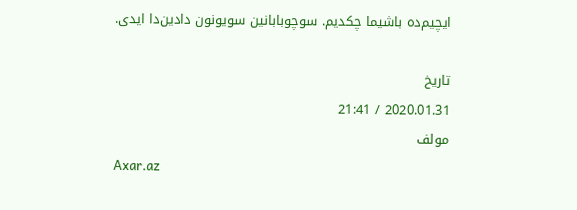ایچیم‌ده باشیما چکدیم. سوچوبابانین سویونون دادین‌دا ایدی.

تاریخ
2020.01.31 / 21:41
مولف
Axar.az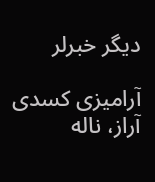دیگر خبرلر

آرامیزی کسدی آراز، ناله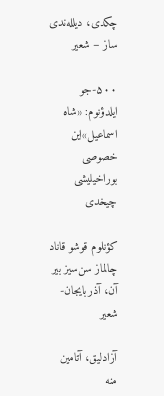چکدی، دیلله‌ندی ساز – شعیر

۵۰۰-جو ایلدؤنوم: «شاه اسماعیل»این خصوصی بوراخیلیشی چیخدی

کؤنلوم قوشو قاناد چالماز سن‌سیز بیر آن، آذربایجان-شعیر

آزادلیق، آتامین منه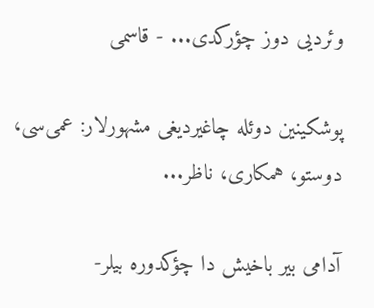وئردیی دوز چؤرکدی... - قاسمی

پوشکینین دوئله چاغیردیغی مشهورلار: عمی‌سی، دوستو، همکاری، ناظر...

آدامی بیر باخیش دا چؤکدوره بیلر-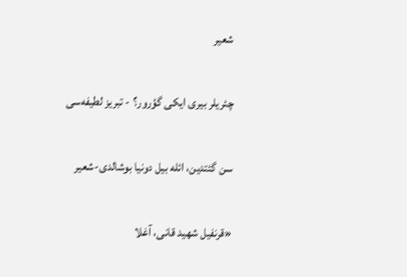شعیر

چئریلر بیری ایکی گؤرور؟ - تبریز لطیفه‌سی

سن گئتدین، ائله بیل دونیا بوشالدی-شعیر

«قرنفیل شهید قانی، آغلا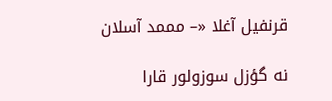قرنفیل آغلا «– مممد آسلان

نه گؤزل سوزولور قارا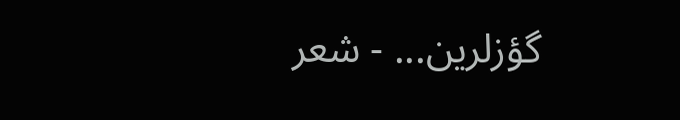گؤزلرین... - شعر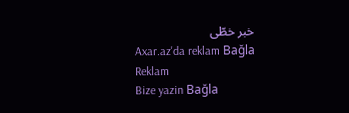خبر خطّی
Axar.az'da reklam Bağla
Reklam
Bize yazin Bağla